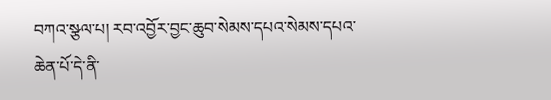བཀའ་སྩལ་པ། རབ་འབྱོར་བྱང་ཆུབ་སེམས་དཔའ་སེམས་དཔའ་ཆེན་པོ་དེ་ནི་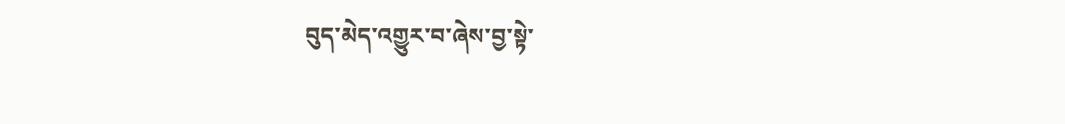བུད་མེད་འགྱུར་བ་ཞེས་བྱ་སྟེ་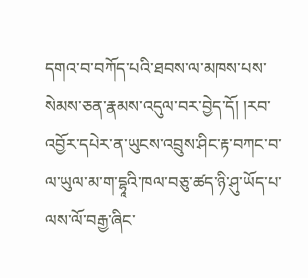དགའ་བ་བཀོད་པའི་ཐབས་ལ་མཁས་པས་སེམས་ཅན་རྣམས་འདུལ་བར་བྱེད་དོ། །རབ་འབྱོར་དཔེར་ན་ཡུངས་འབྲུས་ཤིང་རྟ་བཀང་བ་ལ་ཡུལ་མ་ག་དྷཱའི་ཁལ་བཅུ་ཚད་ཉི་ཤུ་ཡོད་པ་ལས་ལོ་བརྒྱ་ཞིང་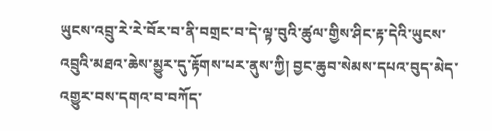ཡུངས་འབྲུ་རེ་རེ་བོར་བ་ནི་བགྲང་བ་དེ་ལྟ་བུའི་ཚུལ་གྱིས་ཤིང་རྟ་དེའི་ཡུངས་འབྲུའི་མཐའ་ཆེས་མྱུར་དུ་རྟོགས་པར་ནུས་ཀྱི། བྱང་ཆུབ་སེམས་དཔའ་བུད་མེད་འགྱུར་བས་དགའ་བ་བཀོད་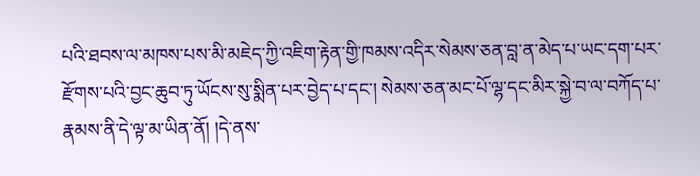པའི་ཐབས་ལ་མཁས་པས་མི་མཇེད་ཀྱི་འཇིག་རྟེན་གྱི་ཁམས་འདིར་སེམས་ཅན་བླ་ན་མེད་པ་ཡང་དག་པར་རྫོགས་པའི་བྱང་ཆུབ་ཏུ་ཡོངས་སུ་སྨིན་པར་བྱེད་པ་དང་། སེམས་ཅན་མང་པོ་ལྷ་དང་མིར་སྐྱེ་བ་ལ་བཀོད་པ་རྣམས་ནི་དེ་ལྟ་མ་ཡིན་ནོ། །དེ་ནས་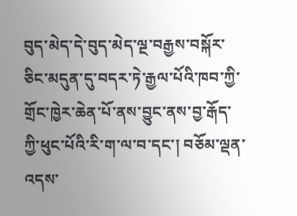བུད་མེད་དེ་བུད་མེད་ལྔ་བརྒྱས་བསྐོར་ཅིང་མདུན་དུ་བདར་ཏེ་རྒྱལ་པོའི་ཁབ་ཀྱི་གྲོང་ཁྱེར་ཆེན་པོ་ནས་བྱུང་ནས་བྱ་རྒོད་ཀྱི་ཕུང་པོའི་རི་ག་ལ་བ་དང་། བཅོམ་ལྡན་འདས་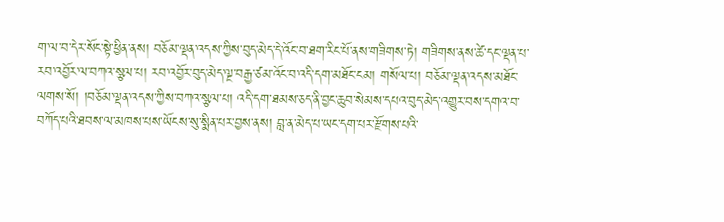ག་ལ་བ་དེར་སོང་སྟེ་ཕྱིན་ནས། བཅོམ་ལྡན་འདས་ཀྱིས་བུད་མེད་དེ་འོང་བ་ཐག་རིང་པོ་ནས་གཟིགས་ཏེ། གཟིགས་ནས་ཚེ་དང་ལྡན་པ་རབ་འབྱོར་ལ་བཀའ་སྩལ་པ། རབ་འབྱོར་བུད་མེད་ལྔ་བརྒྱ་ཙམ་འོང་བ་འདི་དག་མཐོང་ངམ། གསོལ་པ། བཅོམ་ལྡན་འདས་མཐོང་ལགས་སོ། །བཅོམ་ལྡན་འདས་ཀྱིས་བཀའ་སྩལ་པ། འདི་དག་ཐམས་ཅད་ནི་བྱང་ཆུབ་སེམས་དཔའ་བུད་མེད་འགྱུར་བས་དགའ་བ་བཀོད་པའི་ཐབས་ལ་མཁས་པས་ཡོངས་སུ་སྨིན་པར་བྱས་ནས། བླ་ན་མེད་པ་ཡང་དག་པར་རྫོགས་པའི་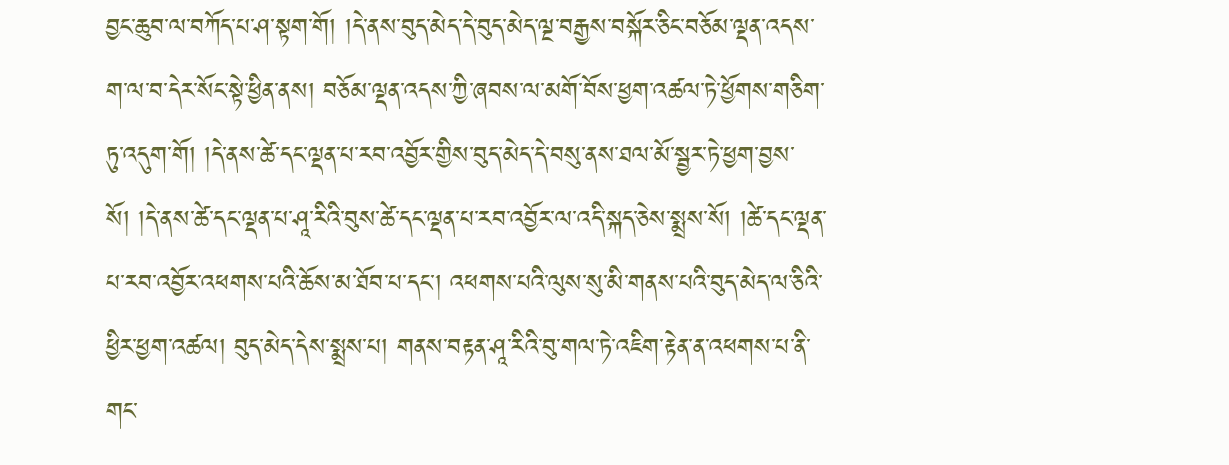བྱང་ཆུབ་ལ་བཀོད་པ་ཤ་སྟག་གོ། །དེ་ནས་བུད་མེད་དེ་བུད་མེད་ལྔ་བརྒྱས་བསྐོར་ཅིང་བཅོམ་ལྡན་འདས་ག་ལ་བ་དེར་སོང་སྟེ་ཕྱིན་ནས། བཅོམ་ལྡན་འདས་ཀྱི་ཞབས་ལ་མགོ་བོས་ཕྱག་འཚལ་ཏེ་ཕྱོགས་གཅིག་ཏུ་འདུག་གོ། །དེ་ནས་ཚེ་དང་ལྡན་པ་རབ་འབྱོར་གྱིས་བུད་མེད་དེ་བསུ་ནས་ཐལ་མོ་སྦྱར་ཏེ་ཕྱག་བྱས་སོ། །དེ་ནས་ཚེ་དང་ལྡན་པ་ཤཱ་རིའི་བུས་ཚེ་དང་ལྡན་པ་རབ་འབྱོར་ལ་འདི་སྐད་ཅེས་སྨྲས་སོ། །ཚེ་དང་ལྡན་པ་རབ་འབྱོར་འཕགས་པའི་ཆོས་མ་ཐོབ་པ་དང་། འཕགས་པའི་ལུས་སུ་མི་གནས་པའི་བུད་མེད་ལ་ཅིའི་ཕྱིར་ཕྱག་འཚལ། བུད་མེད་དེས་སྨྲས་པ། གནས་བརྟན་ཤཱ་རིའི་བུ་གལ་ཏེ་འཇིག་རྟེན་ན་འཕགས་པ་ནི་གང་